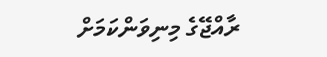ރާއްޖޭގެ މިނިވަންކަމަށް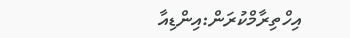އިހްތިރާމްކުރަން:އިންޑިއާ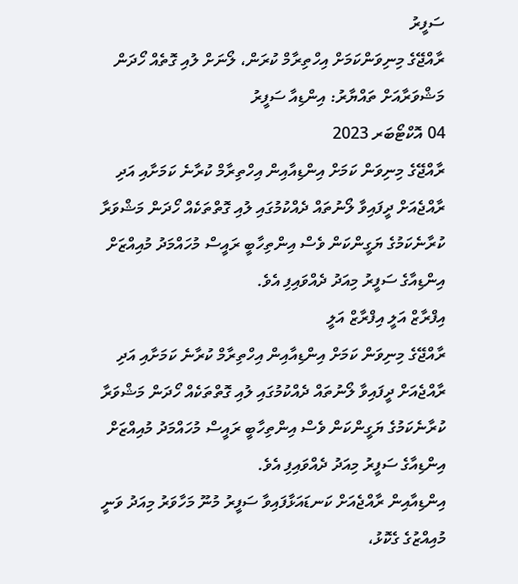ސަފީރު
ރާއްޖޭގެ މިނިވަންކަމަށް އިހްތިރާމް ކުރަން، ލޯނަށް ލުއި ގޮތެއް ހޯދަން މަޝްވަރާއަށް ތައްޔާރު: އިންޑިއާ ސަފީރު
04 އޮކްޓޯބަރ 2023
ރާއްޖޭގެ މިނިވަން ކަމަށް އިންޑިއާއިން އިހްތިރާމް ކުރާނެ ކަމަށާއި އަދި ރާއްޖެއަށް ދީފައިވާ ލޯނުތައް ދެއްކުމުގައި ލުއި ގޮތްތަކެއް ހޯދަން މަޝްވަރާ ކުރާނެކަމުގެ ޔަގީންކަން ވެސް އިންތިހާބީ ރައީސް މުހައްމަދު މުއިއްޒަށް އިންޑިއާގެ ސަފީރު މިއަދު ދެއްވައިފި އެވެ.
އިފްރާޒް އަލީ އިފްރާޒް އަލީ
ރާއްޖޭގެ މިނިވަން ކަމަށް އިންޑިއާއިން އިހްތިރާމް ކުރާނެ ކަމަށާއި އަދި ރާއްޖެއަށް ދީފައިވާ ލޯނުތައް ދެއްކުމުގައި ލުއި ގޮތްތަކެއް ހޯދަން މަޝްވަރާ ކުރާނެކަމުގެ ޔަގީންކަން ވެސް އިންތިހާބީ ރައީސް މުހައްމަދު މުއިއްޒަށް އިންޑިއާގެ ސަފީރު މިއަދު ދެއްވައިފި އެވެ.
އިންޑިއާއިން ރާއްޖެއަށް ކަނޑައަޅާފައިވާ ސަފީރު މުނޫ މަހާވަރު މިއަދު ވަނީ މުއިއްޒުގެ ގެކޮޅު،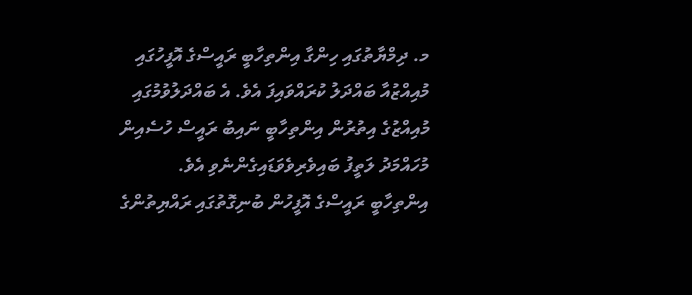މ. ދިމްޔާތުގައި ހިންގާ އިންތިހާބީ ރައީސްގެ އޮފީހުގައި މުއިއްޒުއާ ބައްދަލު ކުރައްވައިފަ އެވެ. އެ ބައްދަލުވުމުގައި މުއިއްޒުގެ އިތުރުން އިންތިހާބީ ނައިބު ރައީސް ހުސެއިން މުހައްމަދު ލަތީފު ބައިވެރިވެވަޑައިގެންނެވި އެވެ.
އިންތިހާބީ ރައީސްގެ އޮފީހުން ބުނިގޮތުގައި ރައްޔިތުންގެ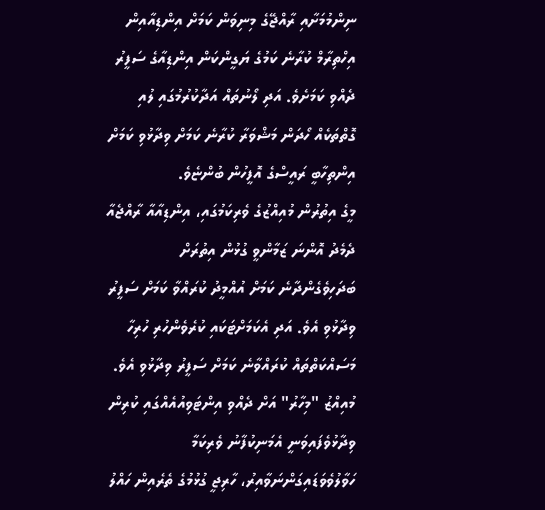ނިންމުމަށާއި ރާއްޖޭގެ މިނިވަން ކަމަށް އިންޑިއާއިން އިހްތިރާމް ކުރާނެ ކަމުގެ ޔަގީންކަން އިންޑިއާގެ ސަފީރު ދެއްވި ކަމަށެވެ. އަދި ލޯނުތައް އަދާކުރުމުގައި ލުއި ގޮތްތަކެއް ހޯދަން މަޝްވަރާ ކުރާނެ ކަމަށް ވިދާޅުވި ކަމަށް އިންތިހާބީ ރައީސްގެ އޮފީހުން ބުންޏެވެ.
މީގެ އިތުރުން މުއިއްޒުގެ ވެރިކަމުގައި، އިންޑިއާއާ ރާއްޖެއާ ދެމެދު އޮންނަ ޒަމާންވީ ގުޅުން އިތުރަށް ބަދަހިވެގެންދާނެ ކަމަށް އުއްމީދު ކުރައްވާ ކަމަށް ސަފީރު ވިދާޅުވި އެވެ. އަދި އެކަމަށްޓަކައި ކުރެވެންހުރި ހުރިހާ މަސައްކަތްތައް ކުރައްވާނެ ކަމަށް ސަފީރު ވިދާޅުވި އެވެ.
މުއިއްޒު "މިހާރު" އަށް ދެއްވި އިންޓަވިއުއެއްގައި ކުރިން ވިދާޅުވެފައިވަނީ އެމަނިކުފާނު ވެރިކަމާ ހަވާލުވެވަޑައިގަންނަވާއިރު، ހާރިޖީ ގުޅުމުގެ ތެރެއިން ހައްލު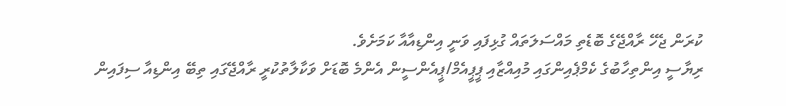ކުރަން ޖެހޭ ރާއްޖޭގެ ބޮޑެތި މައްސަލަތައް ގުޅިފައި ވަނީ އިންޑިއާއާ ކަމަށެވެ.
ރިޔާސީ އިންތިހާބުގެ ކެމްޕެއިންގައި މުއިއްޒާއި ޕީޕީއެމް/ޕީއެންސީން އެންމެ ބޮޑަށް ވަކާލާތުކުރީ ރާއްޖޭގައި ތިބޭ އިންޑިއާ ސިފައިން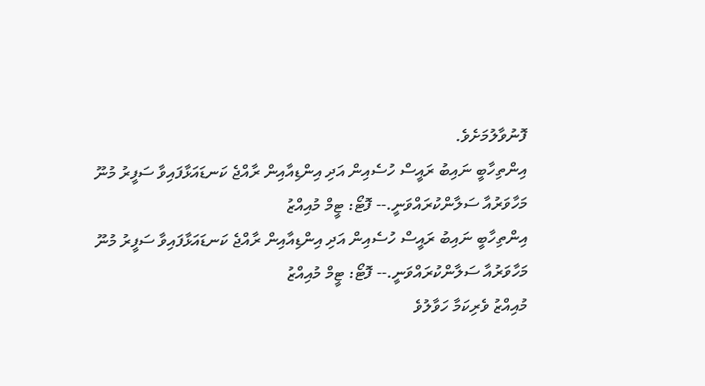ފޮނުވާލުމަށެވެ.
އިންތިހާބީ ނައިބު ރައީސް ހުސެއިން އަދި އިންޑިއާއިން ރާއްޖެ ކަނޑައަޅާފައިވާ ސަފީރު މުނޫ މަހާވަރުއާ ސަލާންކުރައްވަނީ.-- ފޮޓޯ: ޓީމް މުއިއްޒު
އިންތިހާބީ ނައިބު ރައީސް ހުސެއިން އަދި އިންޑިއާއިން ރާއްޖެ ކަނޑައަޅާފައިވާ ސަފީރު މުނޫ މަހާވަރުއާ ސަލާންކުރައްވަނީ.-- ފޮޓޯ: ޓީމް މުއިއްޒު
މުއިއްޒު ވެރިކަމާ ހަވާލުވެ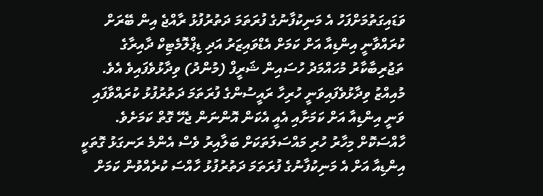ވަޑައިގަތުމަށްފަހު އެ މަނިކުފާނުގެ ފުރަތަމަ ދަތުރުފުޅު ރާއްޖެ އިން ބޭރަށް ކުރައްވާނީ އިންޑިއާ އަށް ކަމަށް އެޑްވައިޒަރު އަދި ޑިޕްލޮމެޓިކް ދާއިރާގެ ތަޖުރިބާކާރު މުހައްމަދު ހުސައިން ޝަރީފް (މުންދު) ވިދާޅުވެފައިވެ އެވެ.
މުއިއްޒު ވިދާޅުވެފައިވަނީ ހުރިހާ ރައީސުންގެ ފުރަތަމަ ދަތުރުފުޅު ކުރައްވާފައި ވަނީ އިންޑިއާ އަށް ކަމަށާއި އެއީ އެކަން އޮންނަން ޖެހޭ ގޮތް ކަމަށެވެ. ހާއްސަކޮށް މިހާރު ހުރި މައްސަލަތަކަށް ބަލާއިރު ވެސް އެންމެ ރަނގަޅު ގޮތަކީ އިންޑިއާ އަށް އެ މަނިކުފާނުގެ ފުރަތަމަ ދަތުރުފުޅު ހާއްސަ ކުރެއްވުން ކަމަށް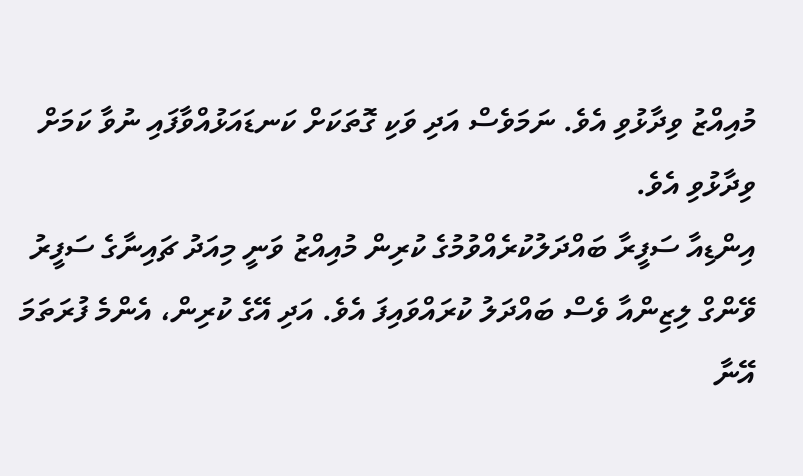މުއިއްޒު ވިދާޅުވި އެވެ. ނަމަވެސް އަދި ވަކި ގޮތަކަށް ކަނޑައަޅުއްވާފައި ނުވާ ކަމަށް ވިދާޅުވި އެވެ.
އިންޑިއާ ސަފީރާ ބައްދަލުކުރެއްވުމުގެ ކުރިން މުއިއްޒު ވަނީ މިއަދު ޗައިނާގެ ސަފީރު ވޭންގް ލިޒިންއާ ވެސް ބައްދަލު ކުރައްވައިފަ އެވެ. އަދި އޭގެ ކުރިން، އެންމެ ފުރަތަމަ އޭނާ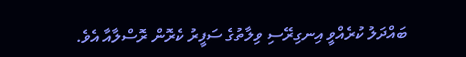ބައްދަލު ކުރެއްވީ އިނގިރޭސި ވިލާތުގެ ސަފީރު ކެރޮން ރޮސްލާއާ އެވެ.